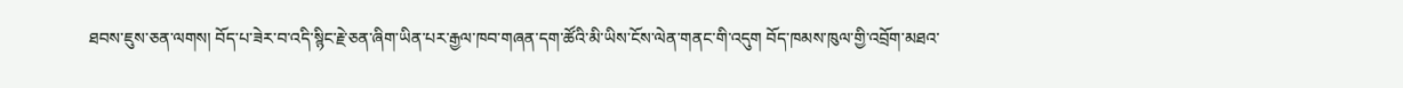ཐབས་ཇུས་ཅན་ལགས། བོད་པ་ཟེར་བ་འདི་སྙིང་རྗེ་ཅན་ཞིག་ཡིན་པར་རྒྱལ་ཁབ་གཞན་དག་ཚོའི་མི་ཡིས་ངོས་ལེན་གནང་གི་འདུག བོད་ཁམས་ཁུལ་གྱི་འབྲོག་མཐའ་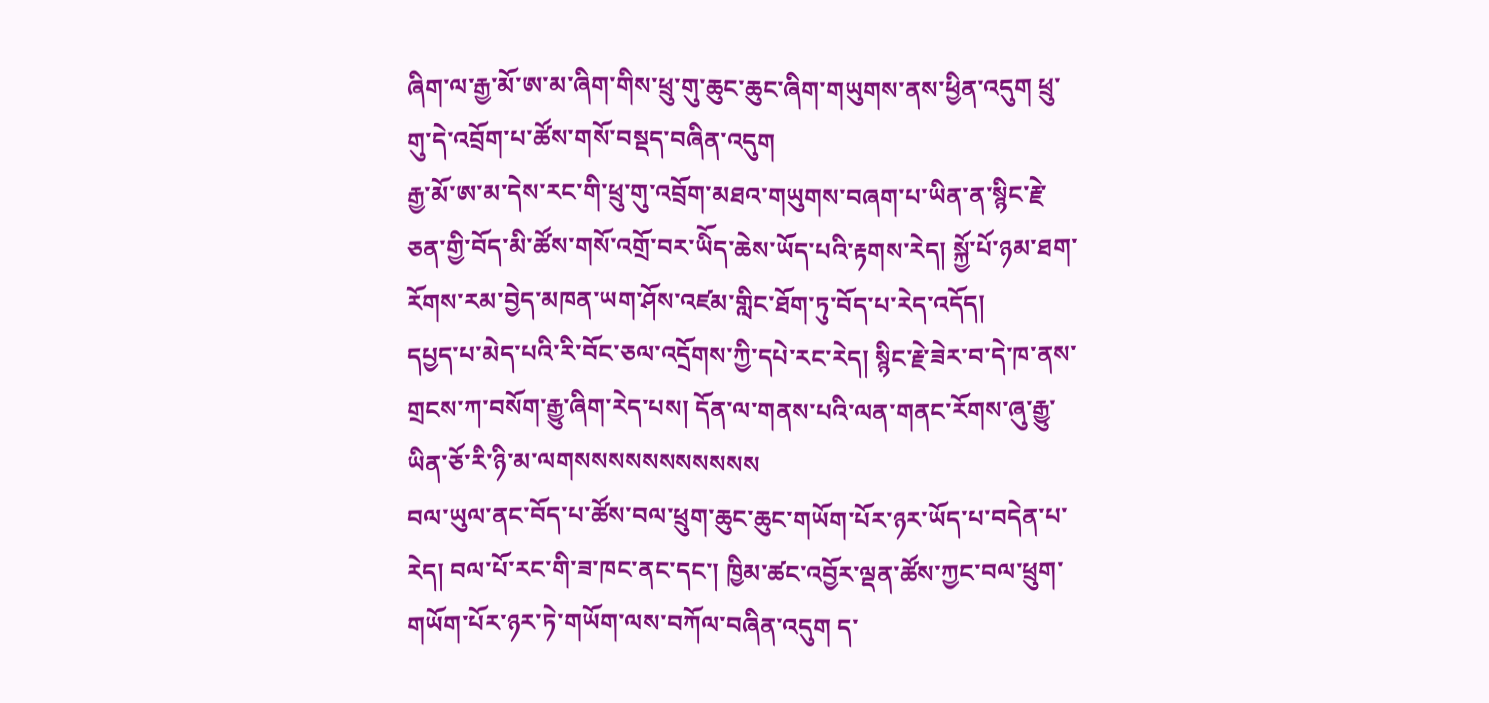ཞིག་ལ་རྒྱ་མོ་ཨ་མ་ཞིག་གིས་ཕྲུ་གུ་ཆུང་ཆུང་ཞིག་གཡུགས་ནས་ཕྱིན་འདུག ཕྲུ་གུ་དེ་འབྲོག་པ་ཚོས་གསོ་བསྡད་བཞིན་འདུག
རྒྱ་མོ་ཨ་མ་དེས་རང་གི་ཕྲུ་གུ་འབྲོག་མཐའ་གཡུགས་བཞག་པ་ཡིན་ན་སྙིང་རྗེ་ཅན་གྱི་བོད་མི་ཚོས་གསོ་འགྲོ་བར་ཡིོད་ཆེས་ཡོད་པའི་རྟགས་རེད། སྐྱོ་པོ་ཉམ་ཐག་རོགས་རམ་བྱེད་མཁན་ཡག་ཤོས་འཛམ་གླིང་ཐོག་ཏུ་བོད་པ་རེད་འདོད།
དཔྱད་པ་མེད་པའི་རི་བོང་ཅལ་འདྲོགས་ཀྱི་དཔེ་རང་རེད། སྙིང་རྗེ་ཟེར་བ་དེ་ཁ་ནས་གྲངས་ཀ་བསོག་རྒྱུ་ཞིག་རེད་པས། དོན་ལ་གནས་པའི་ལན་གནང་རོགས་ཞུ་རྒྱུ་ཡིན་ཅོ་རི་ཉི་མ་ལགསསསསསསསསསསས
བལ་ཡུལ་ནང་བོད་པ་ཚོས་བལ་ཕྲུག་ཆུང་ཆུང་གཡོག་པོར་ཉར་ཡོད་པ་བདེན་པ་རེད། བལ་པོ་རང་གི་ཟ་ཁང་ནང་དང་། ཁྱིམ་ཚང་འབྱོར་ལྡན་ཚོས་ཀྱང་བལ་ཕྲུག་གཡོག་པོར་ཉར་ཏེ་གཡོག་ལས་བཀོལ་བཞིན་འདུག ད་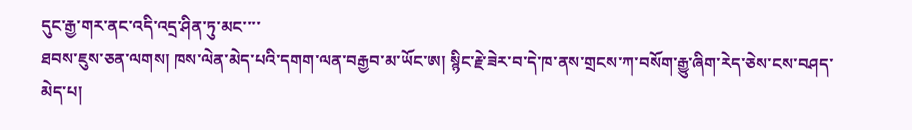དུང་རྒྱ་གར་ནང་འདི་འདྲ་ཤིན་ཏུ་མང་་་་
ཐབས་ཇུས་ཅན་ལགས། ཁས་ལེན་མེད་པའི་དགག་ལན་བརྒྱབ་མ་ཡོང་ཨ། སྙིང་རྗེ་ཟེར་བ་དེ་ཁ་ནས་གྲངས་ཀ་བསོག་རྒྱུ་ཞིག་རེད་ཅེས་ངས་བཤད་མེད་པ།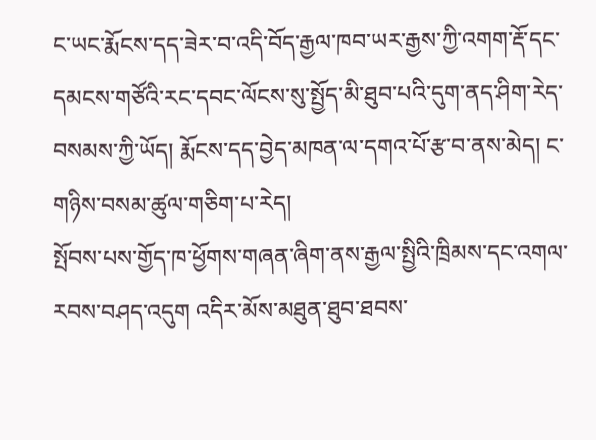ང་ཡང་རྨོངས་དད་ཟེར་བ་འདི་བོད་རྒྱལ་ཁབ་ཡར་རྒྱས་ཀྱི་འགག་རྡོ་དང་དམངས་གཙོའི་རང་དབང་ལོངས་སུ་སྤྱོད་མི་ཐུབ་པའི་དུག་ནད་ཤིག་རེད་བསམས་ཀྱི་ཡོད། རྨོངས་དད་བྱེད་མཁན་ལ་དགའ་པོ་རྩ་བ་ནས་མེད། ང་གཉིས་བསམ་ཚུལ་གཅིག་པ་རེད།
སྤོབས་པས་གྱོད་ཁ་ཕྱོགས་གཞན་ཞིག་ནས་རྒྱལ་སྤྱིའི་ཁྲིམས་དང་འགལ་རབས་བཤད་འདུག འདིར་མོས་མཐུན་ཐུབ་ཐབས་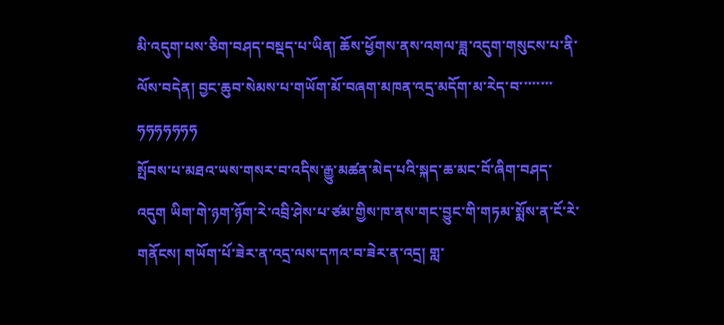མི་འདུག་པས་ཅིག་བཤད་བསྡད་པ་ཡིན། ཆོས་ཕྱོགས་ནས་འགལ་ཟླ་འདུག་གསུངས་པ་ནི་ལོས་བདེན། བྱང་ཆུབ་སེམས་པ་གཡོག་མོ་བཞག་མཁན་འདྲ་མདོག་མ་རེད་བ་་་་་་་་ཧཧཧཧཧཧཧ
སྤོབས་པ་མཐའ་ཡས་གསར་བ་འདིས་རྒྱུ་མཚན་མེད་པའི་སྐད་ཆ་མང་བོ་ཞིག་བཤད་འདུག ཡིག་གེ་ཉག་ཉོག་རེ་འབྲི་ཤེས་པ་ཙམ་གྱིས་ཁ་ནས་གང་བྱུང་གི་གཏམ་སྨོས་ན་ངོ་རེ་གནོངས། གཡོག་པོ་ཟེར་ན་འདྲ་ལས་དཀའ་བ་ཟེར་ན་འདྲ། གླ་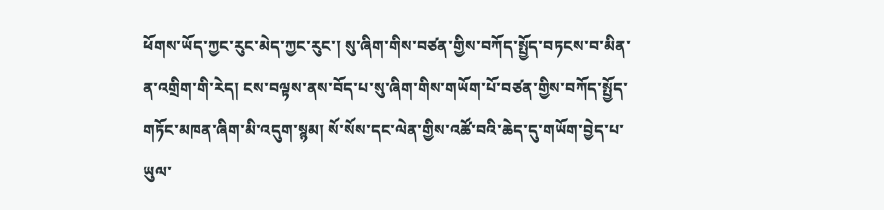ཕོགས་ཡོད་ཀྱང་རུང་མེད་ཀྱང་རུང་། སུ་ཞིག་གིས་བཙན་གྱིས་བཀོད་སྤྱོད་བཏངས་བ་མིན་ན་འགྲིག་གི་རེད། ངས་བལྟས་ནས་བོད་པ་སུ་ཞིག་གིས་གཡོག་པོ་བཙན་གྱིས་བཀོད་སྤྱོད་གཏོང་མཁན་ཞིག་མི་འདུག་སྙམ། སོ་སོས་དང་ལེན་གྱིས་འཚོ་བའི་ཆེད་དུ་གཡོག་བྱེད་པ་ཡུལ་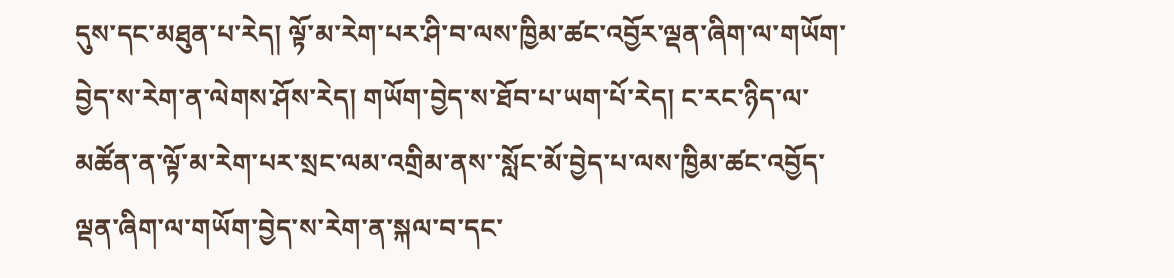དུས་དང་མཐུན་པ་རེད། ལྟོ་མ་རེག་པར་ཤི་བ་ལས་ཁྱིམ་ཚང་འབྱོར་ལྡན་ཞིག་ལ་གཡོག་བྱེད་ས་རེག་ན་ལེགས་ཤོས་རེད། གཡོག་བྱེད་ས་ཐོབ་པ་ཡག་པོ་རེད། ང་རང་ཉིད་ལ་མཚོན་ན་ལྟོ་མ་རེག་པར་སྲང་ལམ་འགྲིམ་ནས་་སློང་མོ་བྱེད་པ་ལས་ཁྱིམ་ཚང་འབྱོད་ལྡན་ཞིག་ལ་གཡོག་བྱེད་ས་རེག་ན་སྐལ་བ་དང་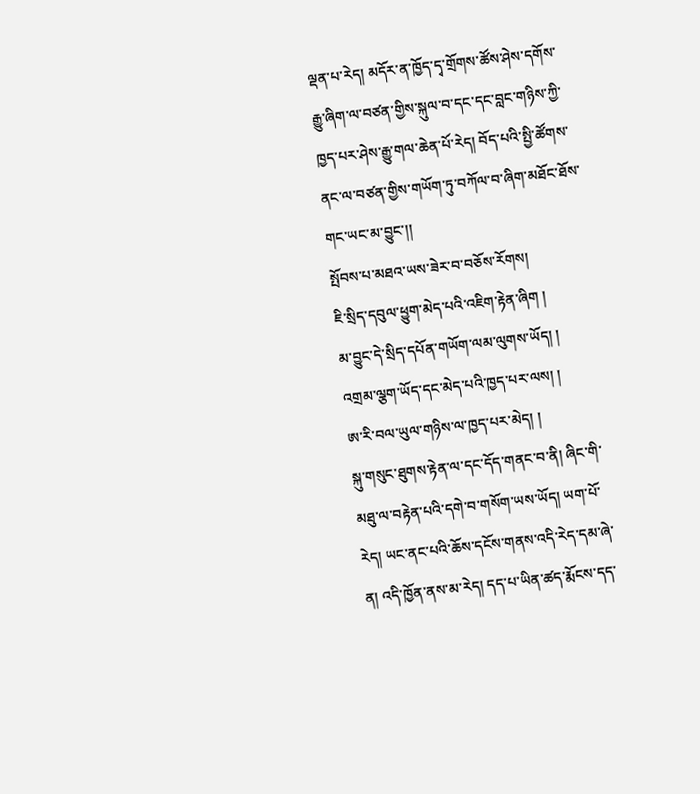ལྡན་པ་རེད། མདོར་ན་ཁྱོད་དྭ་གྲོགས་ཚོས་ཤེས་དགོས་རྒྱུ་ཞིག་ལ་བཙན་གྱིས་སྐུལ་བ་དང་དང་བླང་གཉིས་ཀྱི་ཁྱད་པར་ཤེས་རྒྱུ་གལ་ཆེན་པོ་རེད། བོད་པའི་སྤྱི་ཚོགས་ནང་ལ་བཙན་གྱིས་གཡོག་ཏུ་བཀོལ་བ་ཞིག་མཐོང་ཐོས་གང་ཡང་མ་བྱུང་།།
སྤོབས་པ་མཐའ་ཡས་ཟེར་བ་བཅོས་རོགས།
ཇི་སྲིད་དབུལ་ཕྱུག་མེད་པའི་འཇིག་རྟེན་ཞིག །
མ་བྱུང་དེ་སྲིད་དཔོན་གཡོག་ལམ་ལུགས་ཡོད། །
འགྲམ་ལྕག་ཡོད་དང་མེད་པའི་ཁྱད་པར་ལས། །
ཨ་རི་བལ་ཡུལ་གཉིས་ལ་ཁྱད་པར་མེད། །
སྐུ་གསུང་ཐུགས་རྟེན་ལ་དང་དོད་གནང་བ་ནི། ཞིང་གི་མཐུ་ལ་བརྟེན་པའི་དགེ་བ་གསོག་ཡས་ཡོད། ཡག་པོ་རེད། ཡང་ནང་པའི་ཆོས་དངོས་གནས་འདི་རེད་དམ་ཞེ་ན། འདི་ཁྱོན་ནས་མ་རེད། དད་པ་ཡིན་ཚད་རྨོངས་དད་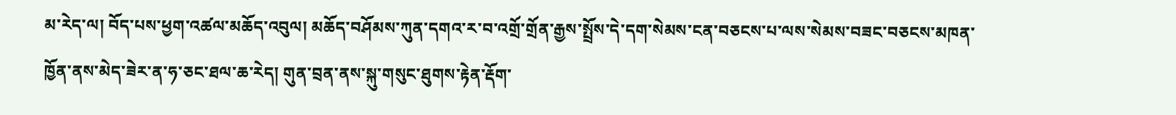མ་རེད་ལ། བོད་པས་ཕྱག་འཚལ་མཆོད་འབུལ། མཆོད་བཤོམས་ཀུན་དགའ་ར་བ་འགྲོ་གྲོན་རྒྱས་སྤྲོས་དེ་དག་སེམས་ངན་བཅངས་པ་ལས་སེམས་བཟང་བཅངས་མཁན་ཁྱོན་ནས་མེད་ཟེར་ན་ཧ་ཅང་ཐལ་ཆ་རེད། གུན་བྲན་ནས་སྐུ་གསུང་ཐུགས་རྟེན་རྡོག་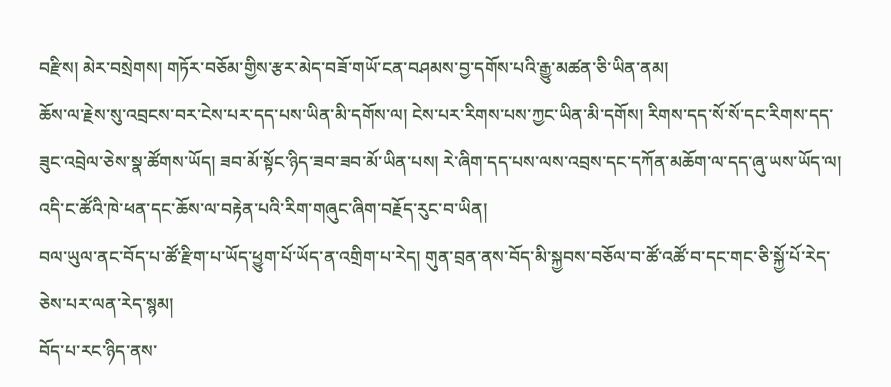བརྫིས། མེར་བསྲེགས། གཏོར་བཅོམ་གྱིས་རྩར་མེད་བཟོ་གཡོ་ངན་བཤམས་བྱ་དགོས་པའི་རྒྱུ་མཚན་ཅི་ཡིན་ནམ།
ཆོས་ལ་རྗེས་སུ་འབྲངས་བར་ངེས་པར་དད་པས་ཡིན་མི་དགོས་ལ། ངེས་པར་རིགས་པས་ཀྱང་ཡིན་མི་དགོས། རིགས་དད་སོ་སོ་དང་རིགས་དད་ཟུང་འབྲེལ་ཅེས་སྣ་ཚོགས་ཡོད། ཟབ་མོ་སྟོང་ཉིད་ཟབ་ཟབ་མོ་ཡིན་པས། རེ་ཞིག་དད་པས་ལས་འབྲས་དང་དཀོན་མཆོག་ལ་དད་ཞུ་ཡས་ཡོད་ལ། འདི་ང་ཚོའི་ཁེ་ཕན་དང་ཆོས་ལ་བརྟེན་པའི་རིག་གཞུང་ཞིག་བརྗོད་རུང་བ་ཡིན།
བལ་ཡུལ་ནང་བོད་པ་ཚོ་རྫིག་པ་ཡོད་ཕྱུག་པོ་ཡོད་ན་འགྲིག་པ་རེད། གུན་བྲན་ནས་བོད་མི་སྐྱབས་བཅོལ་བ་ཚོ་འཚོ་བ་དང་གང་ཅི་སྐྱོ་པོ་རེད་ཅེས་པར་ལན་རེད་སྙམ།
བོད་པ་རང་ཉིད་ནས་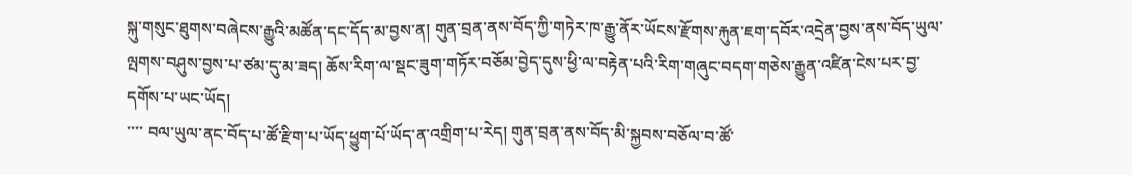སྐུ་གསུང་ཐུགས་བཞེངས་རྒྱུའི་མཚོན་དང་དོད་མ་བྱས་ན། གུན་བྲན་ནས་བོད་ཀྱི་གཏེར་ཁ་རྒྱུ་ནོར་ཡོངས་རྫོགས་རྐུན་ཇག་དབོར་འདྲེན་བྱས་ནས་བོད་ཡུལ་ལྤགས་བཤུས་བྱས་པ་ཙམ་དུ་མ་ཟད། ཆོས་རིག་ལ་སྡང་ཟུག་གཏོར་བཅོམ་བྱེད་དུས་ཕྱི་ལ་བརྟེན་པའི་རིག་གཞུང་བདག་གཅེས་རྒྱུན་འཛིན་ངེས་པར་བྱ་དགོས་པ་ཡང་ཡོད།
་་་་ བལ་ཡུལ་ནང་བོད་པ་ཚོ་རྫིག་པ་ཡོད་ཕྱུག་པོ་ཡོད་ན་འགྲིག་པ་རེད། གུན་བྲན་ནས་བོད་མི་སྐྱབས་བཅོལ་བ་ཚོ་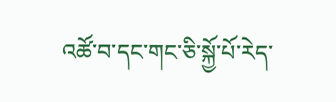འཚོ་བ་དང་གང་ཅི་སྐྱོ་པོ་རེད་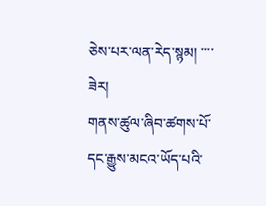ཅེས་པར་ལན་རེད་སྙམ། ་་་་ཟེར།
གནས་ཚུལ་ཞིབ་ཚགས་པོ་དང་རྒྱུས་མངའ་ཡོད་པའི་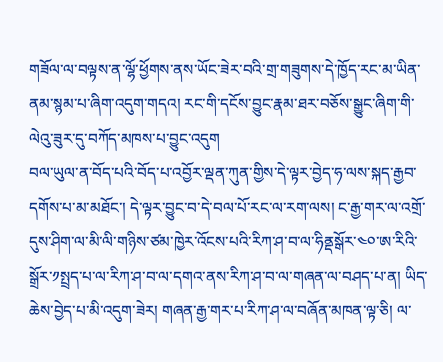གཟོལ་ལ་བལྟས་ན་ལྷོ་ཕྱོགས་ནས་ཡོང་ཟེར་བའི་གྲ་གཟུགས་དེ་ཁྱོད་རང་མ་ཡིན་ནམ་སྙམ་པ་ཞིག་འདུག་གདའ། རང་གི་དངོས་བྱུང་རྣམ་ཐར་བཅོས་སྒྱུང་ཞིག་གི་ལེའུ་ཟུར་དུ་བཀོད་མཁས་པ་བྱུང་འདུག
བལ་ཡུལ་ན་བོད་པའི་བོད་པ་འབྱོར་ལྡན་ཀུན་གྱིས་དེ་ལྟར་བྱེད་ཧ་ལས་སྐད་རྒྱབ་དགོས་པ་མ་མཐོང་། དེ་ལྟར་བྱུང་བ་དེ་བལ་པོ་རང་ལ་རག་ལས། ང་རྒྱ་གར་ལ་འགྲོ་དུས་ཤིག་ལ་མི་ལི་གཉིས་ཙམ་ཁྱེར་འོངས་པའི་རིཀ་ཤ་བ་ལ་ཧིནྡསྒོར་༤༠་ཨ་རིའི་སྒྲོར་༡སྤྲད་པ་ལ་རིཀ་ཤ་བ་ལ་དགའ་ནས་རིཀ་ཤ་བ་ལ་གཞན་ལ་བཤད་པ་ན། ཡིད་ཆེས་བྱེད་པ་མི་འདུག་ཟེར། གཞན་རྒྱ་གར་པ་རིཀ་ཤ་ལ་བཞོན་མཁན་ལྟ་ཅི། ལ་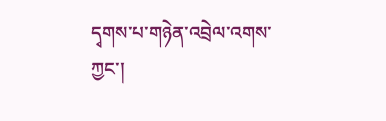དྭགས་པ་གཉེན་འབྲེལ་འགས་ཀྱང་།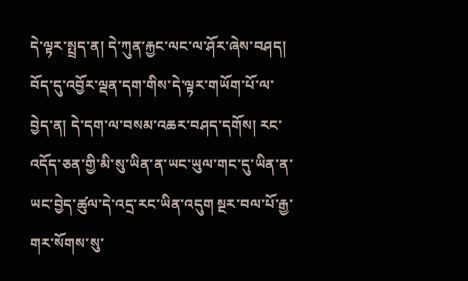དེ་ལྟར་སྤྲད་ན། དེ་ཀུན་རྐྱང་ལང་ལ་ཤོར་ཞེས་བཤད། བོད་དུ་འབྱོར་ལྡན་དག་གིས་དེ་ལྟར་གཡོག་པོ་ལ་བྱེད་ན། དེ་དག་ལ་བསམ་འཆར་བཤད་དགོས། རང་འདོད་ཅན་གྱི་མི་སུ་ཡིན་ན་ཡང་ཡུལ་གང་དུ་ཡིན་ན་ཡང་བྱེད་ཚུལ་དེ་འདྲ་རང་ཡིན་འདུག སྔར་བལ་པོ་རྒྱ་གར་སོགས་སུ་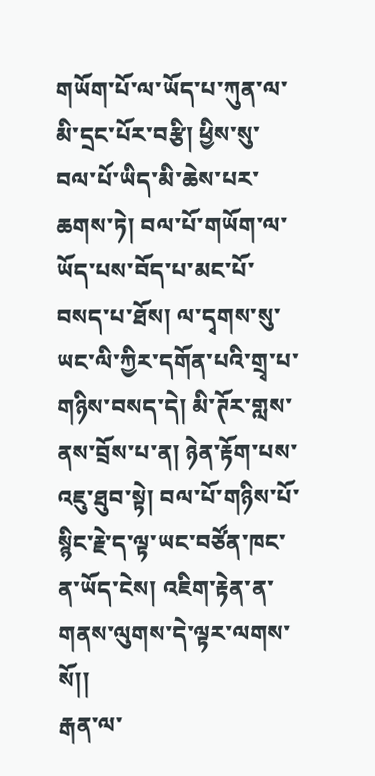གཡོག་པོ་ལ་ཡོད་པ་ཀུན་ལ་མི་དྲང་པོར་བརྩི། ཕྱིས་སུ་བལ་པོ་ཡིད་མི་ཆེས་པར་ཆགས་ཏེ། བལ་པོ་གཡོག་ལ་ཡོད་པས་བོད་པ་མང་པོ་བསད་པ་ཐོས། ལ་དྭགས་སུ་ཡང་ལི་ཀྱིར་དགོན་པའི་གྲྭ་པ་གཉིས་བསད་དེ། མི་ཊོར་གླས་ནས་བྲོས་པ་ན། ཉེན་རྟོག་པས་འཇུ་ཐུབ་སྟེ། བལ་པོ་གཉིས་པོ་སྙིང་རྗེ་ད་ལྟ་ཡང་བཙོན་ཁང་ན་ཡོད་ངེས། འཇིག་རྟེན་ན་གནས་ལུགས་དེ་ལྟར་ལགས་སོ།།
རྒན་ལ་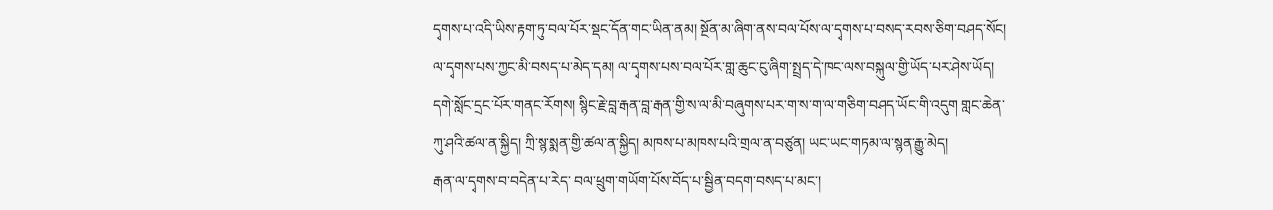དྭགས་པ་འདི་ཡིས་རྟག་ཏུ་བལ་པོར་སྡང་དོན་གང་ཡིན་ནམ། སྔོན་མ་ཞིག་ནས་བལ་པོས་ལ་དྭགས་པ་བསད་རབས་ཅིག་བཤད་སོང། ལ་དྭགས་པས་ཀྱང་མི་བསད་པ་མེད་དམ། ལ་དྭགས་པས་བལ་པོར་གླ་ཆུང་ངུ་ཞིག་སྤྲད་དེ་ཁང་ལས་བསྐུལ་གྱི་ཡོད་པར་ཤེས་ཡོད། དགེ་སློང་དྲང་པོར་གནང་རོགས། སྙིང་རྗེ་བླ་རྒན་བླ་རྒན་གྱི་ས་ལ་མི་བཞུགས་པར་ག་ས་ག་ལ་གཅིག་བཤད་ཡོང་གི་འདུག གླང་ཆེན་ཀུ་ཤའི་ཚལ་ན་སྐྱིད། ཀྲི་སྙ་སྨན་གྱི་ཚལ་ན་སྐྱིད། མཁས་པ་མཁས་པའི་གྲལ་ན་བཙུན། ཡང་ཡང་གཏམ་ལ་སྙན་རྒྱུ་མེད།
རྒན་ལ་དྭགས་བ་བདེན་པ་རེད་ བལ་ཕྲུག་གཡོག་པོས་བོད་པ་སྦྱིན་བདག་བསད་པ་མང་།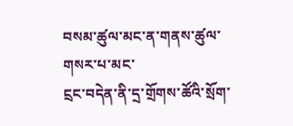བསམ་ཚུལ་མང་ན་གནས་ཚུལ་གསར་པ་མང་
ངྲང་བདེན་ནི་དྲ་གྲོགས་ཚོའི་སྲོག་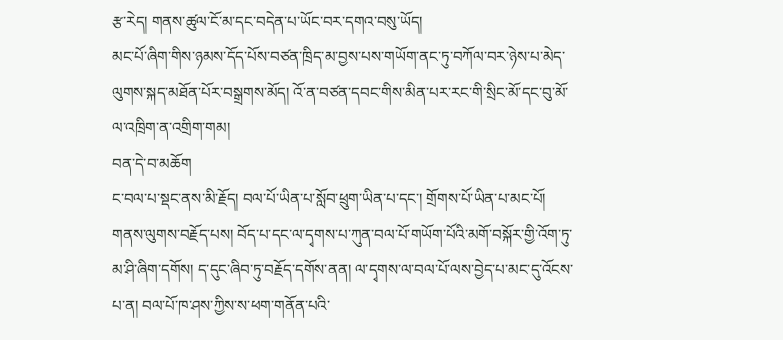རྩ་རེད། གནས་ཚུལ་ངོ་མ་དང་བདེན་པ་ཡོང་བར་དགའ་བསུ་ཡོད།
མང་པོ་ཞིག་གིས་ཉམས་དོད་པོས་བཙན་ཁྲིད་མ་བྱས་པས་གཡོག་ནང་ཏུ་བཀོལ་བར་ཉེས་པ་མེད་ལུགས་སྐད་མཐོན་པོར་བསྒྲགས་མོད། འོ་ན་བཙན་དབང་གིས་མིན་པར་རང་གི་སྲིང་མོ་དང་བུ་མོ་ལ་འཁྲིག་ན་འགྲིག་གམ།
བན་དེ་བ་མཆོག
ང་བལ་པ་སྡང་ནས་མི་རྗོད། བལ་པོ་ཡིན་པ་སློབ་ཕྲུག་ཡིན་པ་དང་། གྲོགས་པོ་ཡིན་པ་མང་པོ། གནས་ལུགས་བརྗོད་པས། བོད་པ་དང་ལ་དྭགས་པ་ཀུན་བལ་པོ་གཡོག་པོའི་མགོ་བསྐོར་གྱི་འོག་ཏུ་མ་ཤི་ཞིག་དགོས། ད་དུང་ཞིབ་ཏུ་བརྗོད་དགོས་ནན། ལ་དྭགས་ལ་བལ་པོ་ལས་བྱེད་པ་མང་དུ་འོངས་པ་ན། བལ་པོ་ཁ་ཤས་ཀྱིས་ས་ཕག་གནོན་པའི་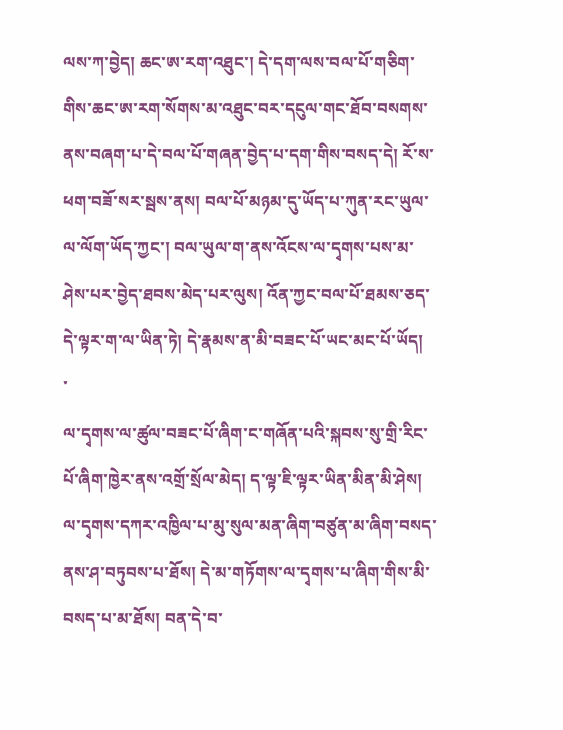ལས་ཀ་བྱེད། ཆང་ཨ་རག་འཐུང་། དེ་དག་ལས་བལ་པོ་གཅིག་གིས་ཆང་ཨ་རག་སོགས་མ་འཐུང་བར་དངུལ་གང་ཐོབ་བསགས་ནས་བཞག་པ་དེ་བལ་པོ་གཞན་བྱེད་པ་དག་གིས་བསད་དེ། རོ་ས་ཕག་བཟོ་སར་སྦས་ནས། བལ་པོ་མཉམ་དུ་ཡོད་པ་ཀུན་རང་ཡུལ་ལ་ལོག་ཡོད་ཀྱང་། བལ་ཡུལ་ག་ནས་འོངས་ལ་དྭགས་པས་མ་ཤེས་པར་བྱེད་ཐབས་མེད་པར་ལུས། འོན་ཀྱང་བལ་པོ་ཐམས་ཅད་དེ་ལྟར་ག་ལ་ཡིན་ཏེ། དེ་རྣམས་ན་མི་བཟང་པོ་ཡང་མང་པོ་ཡོད།
་
ལ་དྭགས་ལ་ཚུལ་བཟང་པོ་ཞིག་ང་གཞོན་པའི་སྐབས་སུ་གྲི་རིང་པོ་ཞིག་ཁྱེར་ནས་འགྲོ་སྲོལ་མེད། ད་ལྟ་ཇི་ལྟར་ཡིན་མིན་མི་ཤེས།
ལ་དྭགས་དཀར་འཁྱིལ་པ་མུ་སུལ་མན་ཞིག་བཙུན་མ་ཞིག་བསད་ནས་ཤ་བཏུབས་པ་ཐོས། དེ་མ་གཏོགས་ལ་དྭགས་པ་ཞིག་གིས་མི་བསད་པ་མ་ཐོས། བན་དེ་བ་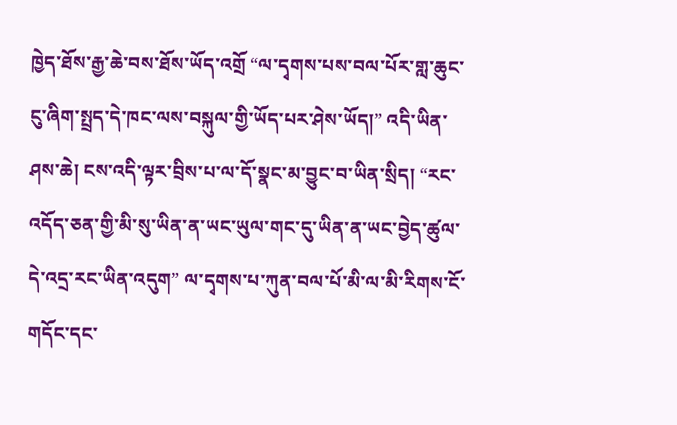ཁྱེད་ཐོས་རྒྱ་ཆེ་བས་ཐོས་ཡོད་འགྲོ “ལ་དྭགས་པས་བལ་པོར་གླ་ཆུང་ངུ་ཞིག་སྤྲད་དེ་ཁང་ལས་བསྐུལ་གྱི་ཡོད་པར་ཤེས་ཡོད།” འདི་ཡིན་ཤས་ཆེ། ངས་འདི་ལྟར་བྲིས་པ་ལ་དོ་སྣང་མ་བྱུང་བ་ཡིན་སྲིད། “རང་འདོད་ཅན་གྱི་མི་སུ་ཡིན་ན་ཡང་ཡུལ་གང་དུ་ཡིན་ན་ཡང་བྱེད་ཚུལ་དེ་འདྲ་རང་ཡིན་འདུག” ལ་དྭགས་པ་ཀུན་བལ་པོ་མི་ལ་མི་རིགས་ངོ་གདོང་དང་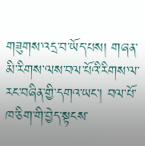གཟུགས་འདྲ་བ་ཡོད་པས། གཞན་མི་རིགས་ལས་བལ་པོའི་རིགས་ལ་རང་བཞིན་གྱི་དགའ་ཡང་། བལ་པོ་ཁ་ཅིག་གི་བྱེད་སྟངས་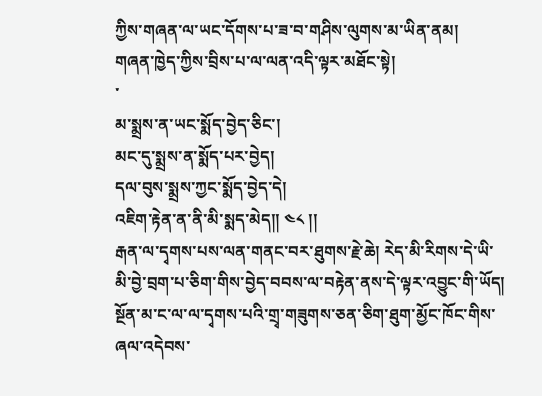ཀྱིས་གཞན་ལ་ཡང་དོགས་པ་ཟ་བ་གཤིས་ལུགས་མ་ཡིན་ནམ།
གཞན་ཁྱེད་ཀྱིས་བྲིས་པ་ལ་ལན་འདི་ལྟར་མཐོང་སྟེ།
་
མ་སྨྲས་ན་ཡང་སྨོད་བྱེད་ཅིང་།
མང་དུ་སྨྲས་ན་སྨོད་པར་བྱེད།
དལ་བུས་སྨྲས་ཀྱང་སྨོད་བྱེད་དེ།
འཇིག་རྟེན་ན་ནི་མི་སྨད་མེད།། ༤༨ །།
རྒན་ལ་དྭགས་པས་ལན་གནང་བར་ཐུགས་རྗེ་ཆེ། རེད་མི་རིགས་དེ་ཡི་མི་བྱེ་བྲག་པ་ཅིག་གིས་བྱེད་བབས་ལ་བརྟེན་ནས་དེ་ལྟར་འབྱུང་གི་ཡོད། སྔོན་མ་ང་ལ་ལ་དྭགས་པའི་གྲྭ་གཟུགས་ཅན་ཅིག་ཐུག་མྱོང་ཁོང་གིས་ཞལ་འདེབས་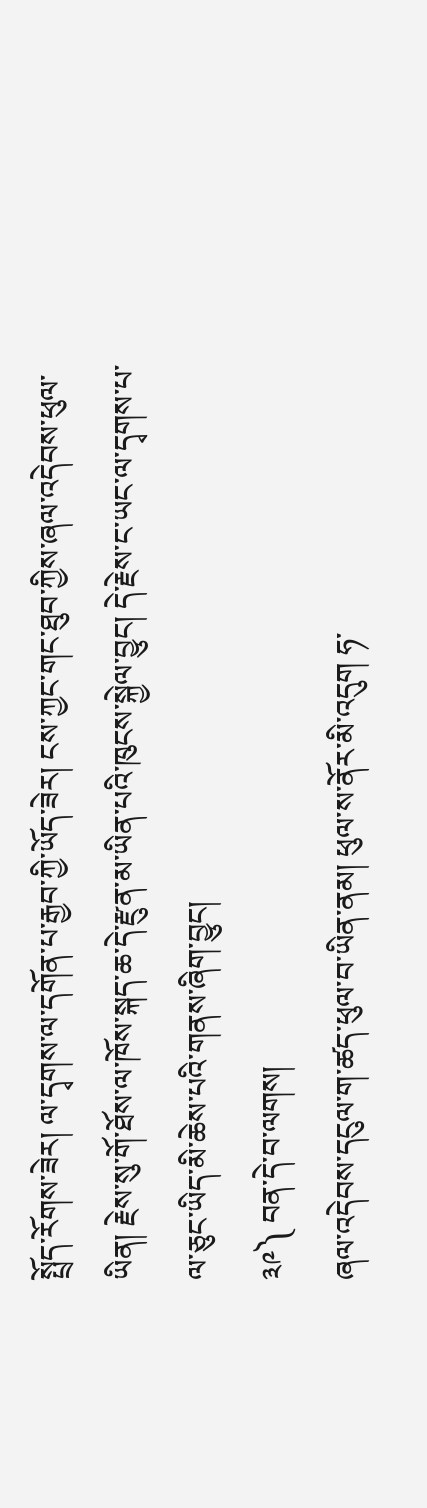སྤྲོད་རོགས་ཟེར། ལ་དྭགས་ལ་དགོན་པ་རྒྱབ་ཀྱི་ཡོད་ཟེར། ངས་ཀྱང་གང་ཐུབ་ཀྱིས་ཞལ་འདེབས་ཕུལ་ཡིན། རྗེས་སུ་གོ་ཐོས་ལ་ཁོས་སྐད་ཆ་དེ་རྫུན་མ་ཡིན་པའི་ཁུངས་སྐྱེལ་བྱུང། དེ་རྗེས་ང་ཡང་ལ་དྭགས་པ་ལ་ཅུང་ཡིད་མི་ཆེས་པའི་གནས་ཞིག་བྱུང།
༣༩༽ བན་དེ་བ་ལགས།
ཞལ་འདེབས་དངུལ་ག་ཚད་ཕུལ་བ་ཡིན་ནམ། ཕུལ་ས་ནོར་མི་འདུག ཧ་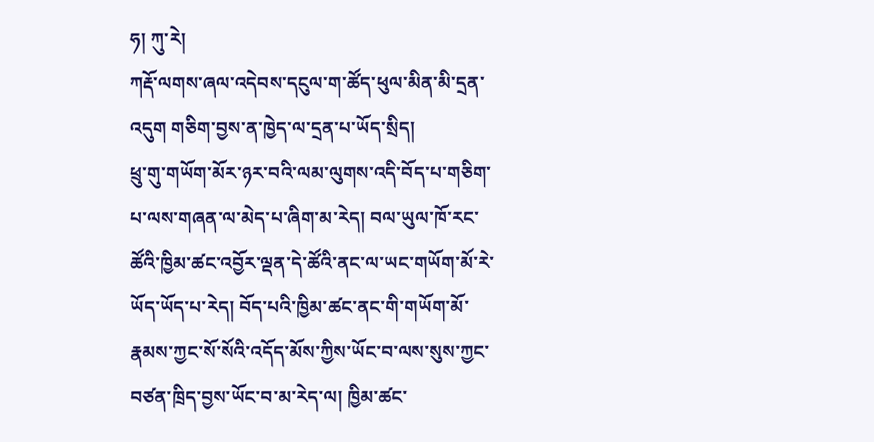ཧ། ཀུ་རེ།
ཀརྡོ་ལགས་ཞལ་འདེབས་དངུལ་ག་ཚོད་ཕུལ་མིན་མི་དྲན་འདུག གཅིག་བྱས་ན་ཁྱེད་ལ་དྲན་པ་ཡོད་སྲིད།
ཕྲུ་གུ་གཡོག་མོར་ཉར་བའི་ལམ་ལུགས་འདི་བོད་པ་གཅིག་པ་ལས་གཞན་ལ་མེད་པ་ཞིག་མ་རེད། བལ་ཡུལ་ཁོ་རང་ཚོའི་ཁྱིམ་ཚང་འབྱོར་ལྡན་དེ་ཚོའི་ནང་ལ་ཡང་གཡོག་མོ་རེ་ཡོད་ཡོད་པ་རེད། བོད་པའི་ཁྱིམ་ཚང་ནང་གི་གཡོག་མོ་རྣམས་ཀྱང་སོ་སོའི་འདོད་མོས་ཀྱིས་ཡོང་བ་ལས་སུས་ཀྱང་བཙན་ཁྲིད་བྱས་ཡོང་བ་མ་རེད་ལ། ཁྱིམ་ཚང་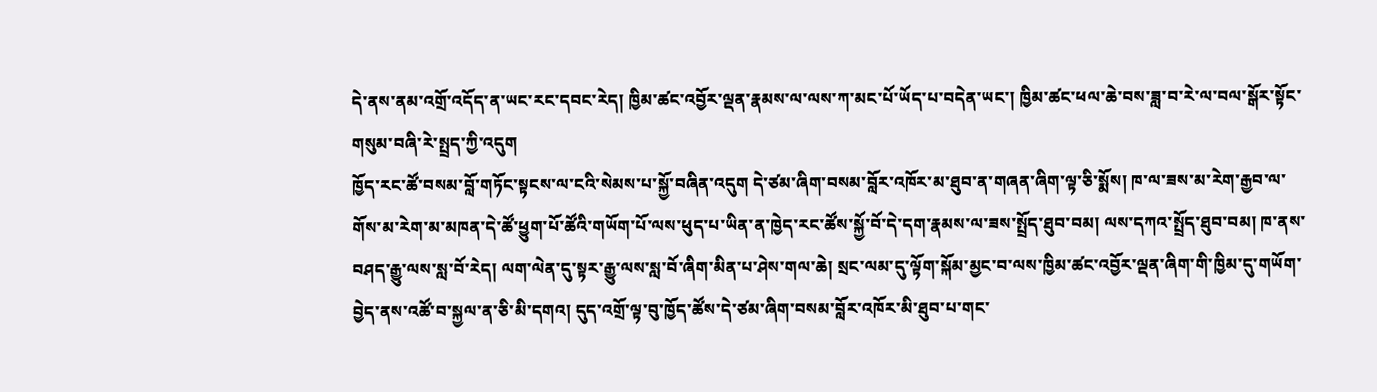དེ་ནས་ནམ་འགྲོ་འདོད་ན་ཡང་རང་དབང་རེད། ཁྱིམ་ཚང་འབྱོར་ལྡན་རྣམས་ལ་ལས་ཀ་མང་པོ་ཡོད་པ་བདེན་ཡང་། ཁྱིམ་ཚང་ཕལ་ཆེ་བས་ཟླ་བ་རེ་ལ་བལ་སྒོར་སྟོང་གསུམ་བཞི་རེ་སྤྲད་ཀྱི་འདུག
ཁྱོད་རང་ཚོ་བསམ་བློ་གཏོང་སྟངས་ལ་ངའི་སེམས་པ་སྐྱོ་བཞིན་འདུག དེ་ཙམ་ཞིག་བསམ་བློར་འཁོར་མ་ཐུབ་ན་གཞན་ཞིག་ལྟ་ཅི་སྨོས། ཁ་ལ་ཟས་མ་རེག་རྒྱབ་ལ་གོས་མ་རེག་མ་མཁན་དེ་ཚོ་ཕྱུག་པོ་ཚོའི་གཡོག་པོ་ལས་ཕུད་པ་ཡིན་ན་ཁྱེད་རང་ཚོས་སྐྱོ་བོ་དེ་དག་རྣམས་ལ་ཟས་སྤྲོད་ཐུབ་བམ། ལས་དཀའ་སྤྲོད་ཐུབ་བམ། ཁ་ནས་བཤད་རྒྱུ་ལས་སླ་བོ་རེད། ལག་ལེན་དུ་སྟར་རྒྱུ་ལས་སླ་བོ་ཞིག་མིན་པ་ཤེས་གལ་ཆེ། སྲང་ལམ་དུ་ལྟོག་སྐོམ་མྱང་བ་ལས་ཁྱིམ་ཚང་འབྱོར་ལྡན་ཞིག་གི་ཁྱིམ་དུ་གཡོག་བྱེད་ནས་འཚོ་བ་སྐྱལ་ན་ཅི་མི་དགའ། དུད་འགྲོ་ལྟ་བུ་ཁྱོད་ཚོས་དེ་ཙམ་ཞིག་བསམ་བློར་འཁོར་མི་ཐུབ་པ་གང་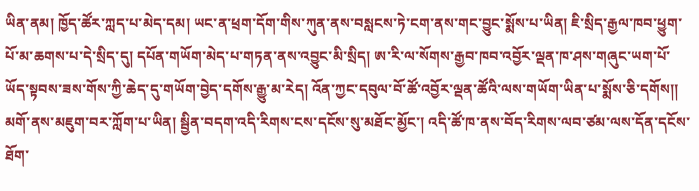ཡིན་ནམ། ཁྱོད་ཚོར་ཀླད་པ་མེད་དམ། ཡང་ན་ཕྲག་དོག་གིས་ཀུན་ནས་བསླངས་ཏེ་ངག་ནས་གང་བྱུང་སྨོས་པ་ཡིན། ཇི་སྲིད་རྒྱལ་ཁབ་ཕྱུག་པོ་མ་ཆགས་པ་དེ་སྲིད་དུ། དཔོན་གཡོག་མེད་པ་གཏན་ནས་འབྱུང་མི་སྲིད། ཨ་རི་ལ་སོགས་རྒྱབ་ཁབ་འབྱོར་ལྡན་ཁ་ཤས་གཞུང་ཡག་པོ་ཡོད་སྟབས་ཟས་གོས་ཀྱི་ཆེད་དུ་གཡོག་བྱེད་དགོས་རྒྱུ་མ་རེད། འོན་ཀྱང་དབུལ་བོ་ཚོ་འབྱོར་ལྡན་ཚོའི་ལས་གཡོག་ཡིན་པ་སྨོས་ཅི་དགོས།།
མགོ་ནས་མཇུག་བར་ཀློག་པ་ཡིན། སྦྱིན་བདག་འདི་རིགས་ངས་དངོས་སུ་མཐོང་མྱོང་། འདི་ཚོ་ཁ་ནས་བོད་རིགས་ལབ་ཙམ་ལས་དོན་དངོས་ཐོག་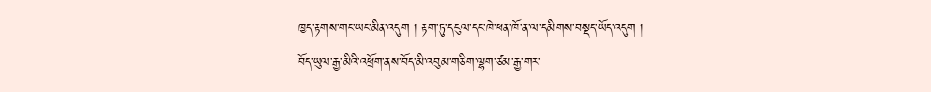ཁྱད་རྟགས་གང་ཡང་མིན་འདུག ། རྟག་ཏུ་དངུལ་དང་ཁེ་ཕན་ཁོ་ན་ལ་དམིགས་བསྡད་ཡོད་འདུག །
བོད་ཡུལ་རྒྱ་མིའི་འཕྲོག་ནས་བོད་མི་འབུམ་གཅིག་ལྷག་ཙམ་རྒྱ་གར་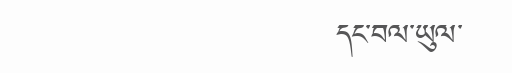དང་བལ་ཡུལ་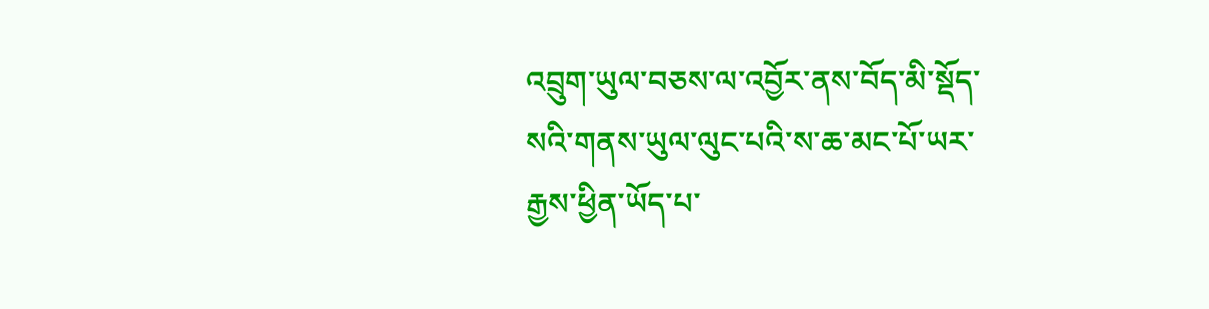འབྲུག་ཡུལ་བཅས་ལ་འབྱོར་ནས་བོད་མི་སྡོད་སའི་གནས་ཡུལ་ལུང་པའི་ས་ཆ་མང་པོ་ཡར་རྒྱས་ཕྱིན་ཡོད་པ་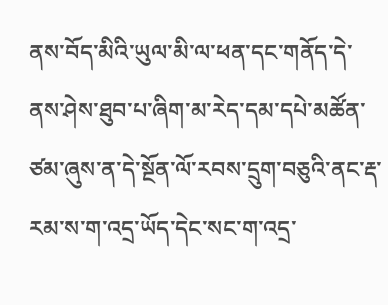ནས་བོད་མིའི་ཡུལ་མི་ལ་ཕན་དང་གནོད་དེ་ནས་ཤེས་ཐུབ་པ་ཞིག་མ་རེད་དམ་དཔེ་མཚོན་ཙམ་ཞུས་ན་དེ་སྔོན་ལོ་རབས་དྲུག་བཅུའི་ནང་རྡ་རམ་ས་ག་འདྲ་ཡོད་དེང་སང་ག་འདྲ་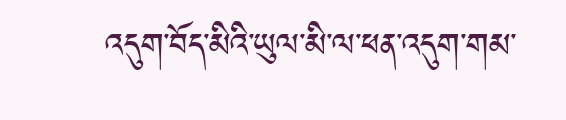འདུག་བོད་མིའི་ཡུལ་མི་ལ་ཕན་འདུག་གམ་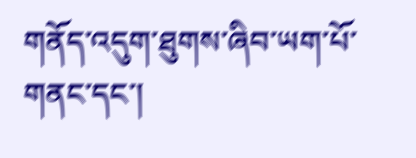གནོད་འདུག་ཐུགས་ཞིབ་ཡག་པོ་གནང་དང་།